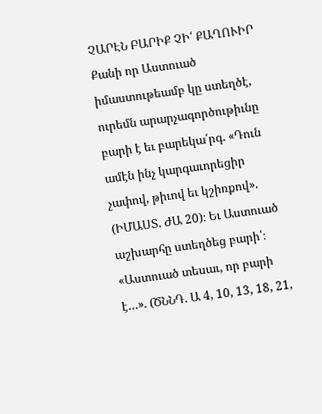ՉԱՐԷՆ ԲԱՐԻՔ ՉԻ՛ ՔԱՂՈՒԻՐ
Քանի որ Աստուած իմաստութեամբ կը ստեղծէ, ուրեմն արարչագործութիւնը բարի է եւ բարեկա՛րգ. «Դուն ամէն ինչ կարգաւորեցիր չափով, թիւով եւ կշիռքով». (ԻՄԱՍՏ. ԺԱ 20)։ Եւ Աստուած աշխարհը ստեղծեց բարի՛։ «Աստուած տեսաւ, որ բարի է…». (ԾՆՆԴ. Ա 4, 10, 13, 18, 21,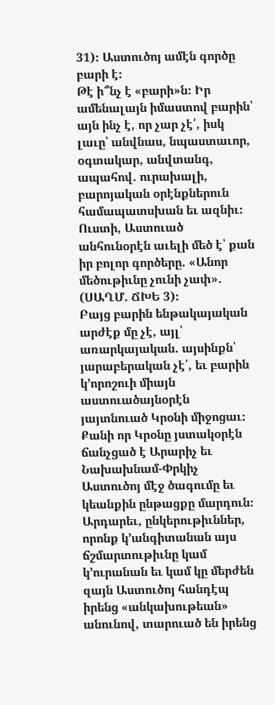31)։ Աստուծոյ ամէն գործը բարի է։
Թէ ի՞նչ է «բարի»ն։ Իր ամենալայն իմաստով բարին՝ այն ինչ է, որ չար չէ՛, իսկ լաւը՝ անվնաս, նպաստաւոր, օգտակար, անվտանգ, ապահով. ուրախալի, բարոյական օրէնքներուն համապատսխան եւ ազնիւ։ Ուստի, Աստուած անհունօրէն աւելի մեծ է՝ քան իր բոլոր գործերը. «Անոր մեծութիւնը չունի չափ». (ՍԱՂՄ. ՃԽԵ 3)։
Բայց բարին ենթակայական արժէք մը չէ, այլ՝ առարկայական. այսինքն՝ յարաբերական չէ՛, եւ բարին կ՚որոշուի միայն աստուածայնօրէն յայտնուած Կրօնի միջոցաւ։ Քանի որ Կրօնը յստակօրէն ճանչցած է Արարիչ եւ Նախախնամ-Փրկիչ Աստուծոյ մէջ ծագումը եւ կեանքին ընթացքը մարդուն։
Արդարեւ, ընկերութիւններ, որոնք կ՚անգիտանան այս ճշմարտութիւնը կամ կ՚ուրանան եւ կամ կը մերժեն զայն Աստուծոյ հանդէպ իրենց «անկախութեան» անունով, տարուած են իրենց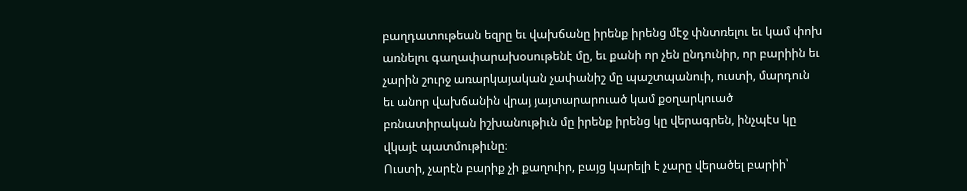բաղդատութեան եզրը եւ վախճանը իրենք իրենց մէջ փնտռելու եւ կամ փոխ առնելու գաղափարախօսութենէ մը, եւ քանի որ չեն ընդունիր, որ բարիին եւ չարին շուրջ առարկայական չափանիշ մը պաշտպանուի, ուստի, մարդուն եւ անոր վախճանին վրայ յայտարարուած կամ քօղարկուած բռնատիրական իշխանութիւն մը իրենք իրենց կը վերագրեն, ինչպէս կը վկայէ պատմութիւնը։
Ուստի, չարէն բարիք չի քաղուիր, բայց կարելի է չարը վերածել բարիի՝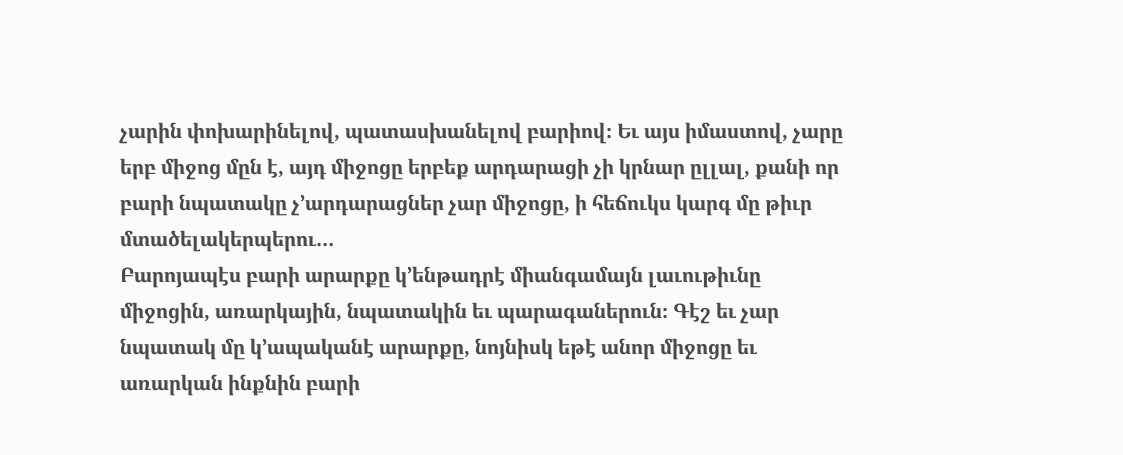չարին փոխարինելով, պատասխանելով բարիով։ Եւ այս իմաստով, չարը երբ միջոց մըն է, այդ միջոցը երբեք արդարացի չի կրնար ըլլալ, քանի որ բարի նպատակը չ՚արդարացներ չար միջոցը, ի հեճուկս կարգ մը թիւր մտածելակերպերու…
Բարոյապէս բարի արարքը կ՚ենթադրէ միանգամայն լաւութիւնը միջոցին, առարկային, նպատակին եւ պարագաներուն։ Գէշ եւ չար նպատակ մը կ՚ապականէ արարքը, նոյնիսկ եթէ անոր միջոցը եւ առարկան ինքնին բարի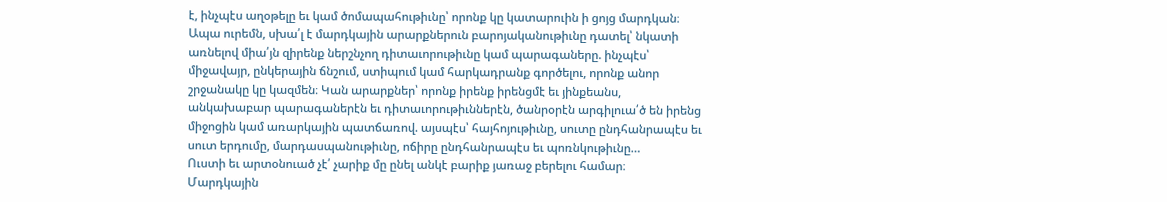է, ինչպէս աղօթելը եւ կամ ծոմապահութիւնը՝ որոնք կը կատարուին ի ցոյց մարդկան։
Ապա ուրեմն, սխա՛լ է մարդկային արարքներուն բարոյականութիւնը դատել՝ նկատի առնելով միա՛յն զիրենք ներշնչող դիտաւորութիւնը կամ պարագաները. ինչպէս՝ միջավայր, ընկերային ճնշում, ստիպում կամ հարկադրանք գործելու, որոնք անոր շրջանակը կը կազմեն։ Կան արարքներ՝ որոնք իրենք իրենցմէ եւ յինքեանս, անկախաբար պարագաներէն եւ դիտաւորութիւններէն, ծանրօրէն արգիլուա՛ծ են իրենց միջոցին կամ առարկային պատճառով. այսպէս՝ հայհոյութիւնը, սուտը ընդհանրապէս եւ սուտ երդումը, մարդասպանութիւնը, ոճիրը ընդհանրապէս եւ պոռնկութիւնը…
Ուստի եւ արտօնուած չէ՛ չարիք մը ընել անկէ բարիք յառաջ բերելու համար։
Մարդկային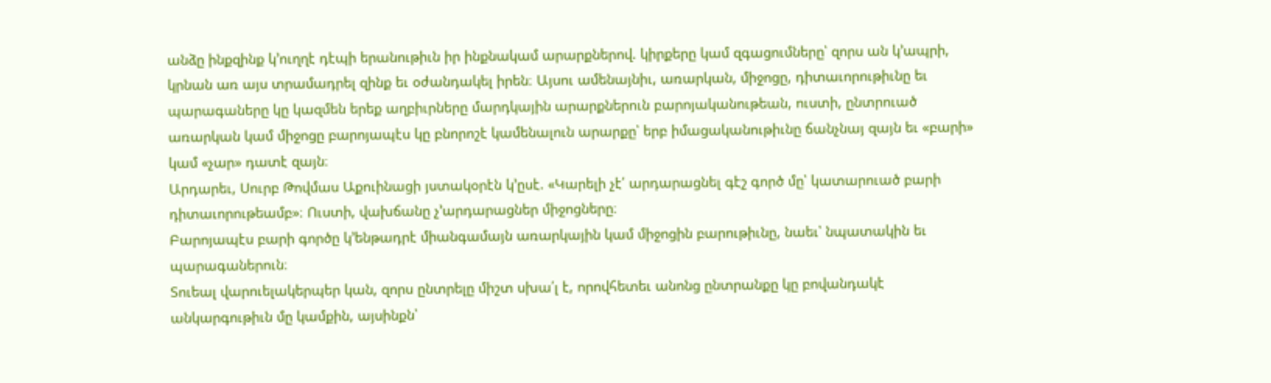անձը ինքզինք կ՚ուղղէ դէպի երանութիւն իր ինքնակամ արարքներով. կիրքերը կամ զգացումները՝ զորս ան կ՚ապրի, կրնան առ այս տրամադրել զինք եւ օժանդակել իրեն։ Այսու ամենայնիւ, առարկան, միջոցը, դիտաւորութիւնը եւ պարագաները կը կազմեն երեք աղբիւրները մարդկային արարքներուն բարոյականութեան, ուստի, ընտրուած առարկան կամ միջոցը բարոյապէս կը բնորոշէ կամենալուն արարքը՝ երբ իմացականութիւնը ճանչնայ զայն եւ «բարի» կամ «չար» դատէ զայն։
Արդարեւ, Սուրբ Թովմաս Աքուինացի յստակօրէն կ՚ըսէ. «Կարելի չէ՛ արդարացնել գէշ գործ մը՝ կատարուած բարի դիտաւորութեամբ»։ Ուստի, վախճանը չ՚արդարացներ միջոցները։
Բարոյապէս բարի գործը կ՚ենթադրէ միանգամայն առարկային կամ միջոցին բարութիւնը, նաեւ՝ նպատակին եւ պարագաներուն։
Տուեալ վարուելակերպեր կան, զորս ընտրելը միշտ սխա՛լ է, որովհետեւ անոնց ընտրանքը կը բովանդակէ անկարգութիւն մը կամքին, այսինքն՝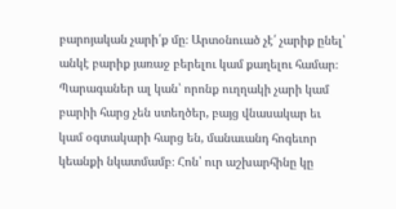բարոյական չարի՛ք մը։ Արտօնուած չէ՛ չարիք ընել՝ անկէ բարիք յառաջ բերելու կամ քաղելու համար։
Պարագաներ ալ կան՝ որոնք ուղղակի չարի կամ բարիի հարց չեն ստեղծեր, բայց վնասակար եւ կամ օգտակարի հարց են, մանաւանդ հոգեւոր կեանքի նկատմամբ։ Հոն՝ ուր աշխարհինը կը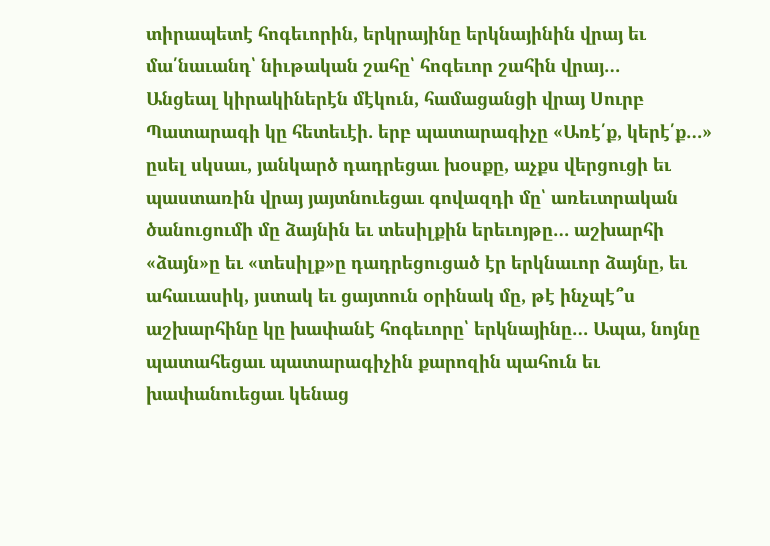տիրապետէ հոգեւորին, երկրայինը երկնայինին վրայ եւ մա՛նաւանդ՝ նիւթական շահը՝ հոգեւոր շահին վրայ…
Անցեալ կիրակիներէն մէկուն, համացանցի վրայ Սուրբ Պատարագի կը հետեւէի. երբ պատարագիչը «Առէ՛ք, կերէ՛ք…» ըսել սկսաւ, յանկարծ դադրեցաւ խօսքը, աչքս վերցուցի եւ պաստառին վրայ յայտնուեցաւ գովազդի մը՝ առեւտրական ծանուցումի մը ձայնին եւ տեսիլքին երեւոյթը… աշխարհի «ձայն»ը եւ «տեսիլք»ը դադրեցուցած էր երկնաւոր ձայնը, եւ ահաւասիկ, յստակ եւ ցայտուն օրինակ մը, թէ ինչպէ՞ս աշխարհինը կը խափանէ հոգեւորը՝ երկնայինը… Ապա, նոյնը պատահեցաւ պատարագիչին քարոզին պահուն եւ խափանուեցաւ կենաց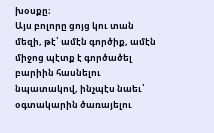խօսքը։
Այս բոլորը ցոյց կու տան մեզի, թէ՝ ամէն գործիք, ամէն միջոց պէտք է գործածել բարիին հասնելու նպատակով, ինչպէս նաեւ՝ օգտակարին ծառայելու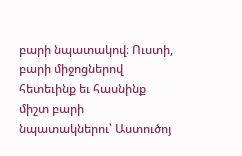բարի նպատակով։ Ուստի, բարի միջոցներով հետեւինք եւ հասնինք միշտ բարի նպատակներու՝ Աստուծոյ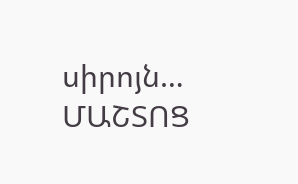սիրոյն…
ՄԱՇՏՈՑ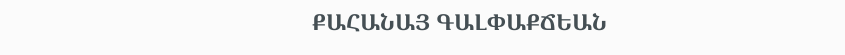ՔԱՀԱՆԱՅ ԳԱԼՓԱՔՃԵԱՆ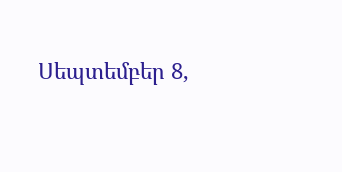Սեպտեմբեր 8,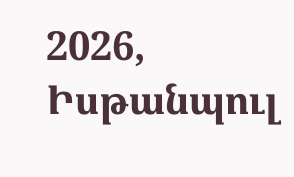2026, Իսթանպուլ